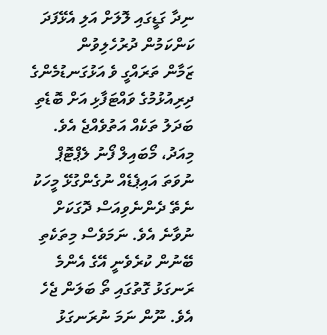ނިދާ ގަޑީގައި ލޮލަށް އަލި އެޅޭފަދަ ކަންކަމުން ދުރުހެލިވުން
ޒަމާން ތަރައްގީ ވެ އަޅުގަނޑުމެންގެ ދިރިއުޅުމުގެ ވައްޓަފާޅި އަށް ބޮޑެތި ބަދަލު ތަކެއް އަތުވެއްޖެ އެވެ. މިއަދު، މޯބައިލް ފޯނު ލެޕްޓޮޕް ނުވަތަ އައިޕެޑެއް ނުގެންގުޅޭ މީހަކު ނެތޭ ދެންނެވިއަސް ދޮގަކަށް ނުވާނެ އެވެ. ނަމަވެސް މިތަކެތި ބޭނުން ކުރެވެނީ އޭގެ އެންމެ ރަނގަޅު ގޮތުގައި ތޯ ބަލަން ޖެހެ އެވެ. ނޫން ނަމަ ނުރަނގަޅު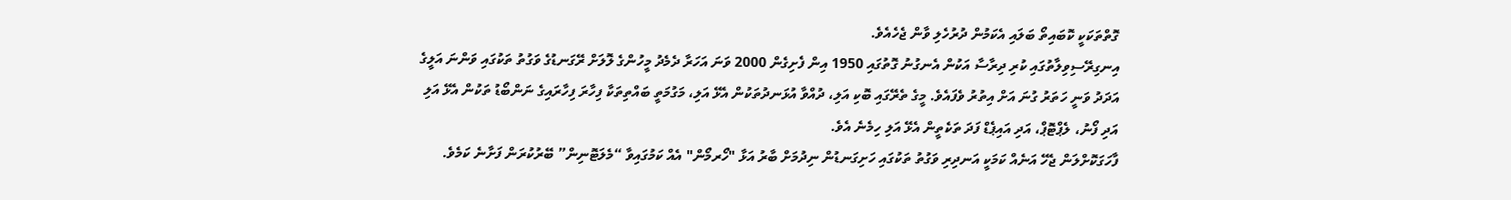ގޮތްތަކަކީ ކޮބައިތޯ ބަލައި އެކަމުން ދުރުހެލި ވާން ޖެހެއެވެ.
އިނގިރޭސިވިލާތުގައި ކުރި ދިރާސާ އަކުން އެނގުނު ގޮތުގައި 1950 އިން ފެށިގެން 2000 ވަނަ އަހަރާ ދެމެދު މީހުންގެ ލޮލަށް ރޭގަނޑުގެ ވަގުތު ތަކުގައި ވަންނަ އަލީގެ އަދަދު ވަނީ ހަތަރު ގުނަ އަށް އިތުރު ވެފައެވެ. މީގެ ތެރޭގައި ބޮކި އަލި، ދުއްވާ އުޅަނދުތަކުން އެޅޭ އަލި، މަގުމަތީ ބައްތިތަކާ ފިހާރަ ފިހާރައިގެ ނަންބޯޑު ތަކުން އެޅޭ އަލި އަދި ފޯނު، ލެޕްޓޮޕް، އަދި އައިޕެޑް ފަދަ ތަކެތީން އެޅޭ އަލި ހިމެނެ އެވެ.
ފާހަގަކޮށްލަން ޖެހޭ އަނެއް ކަމަކީ އަނދިރި ވަގުތު ތަކުގައި ހަށިގަނޑުން ނިދުމަށް ބާރު އަޅާ "ހޯރމޯން" އެއް ކަމުގައިވާ “މެލަޓޮނިން” ބޭރުކުރަން ފަށާނެ ކަމެވެ.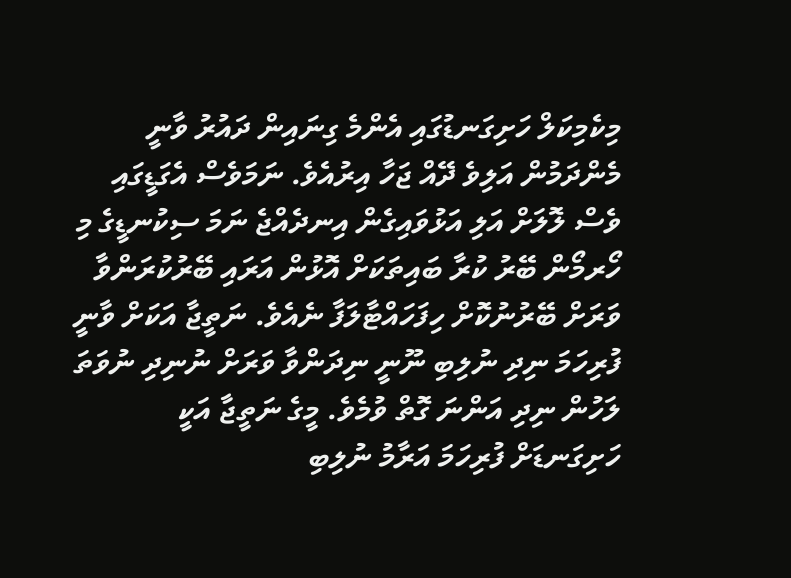މިކެމިކަލް ހަށިގަނޑުގައި އެންމެ ގިނައިން ދައުރު ވާނީ މެންދަމުން އަލިވެ ދޭއް ޖަހާ އިރުއެވެ. ނަމަވެސް އެގަޑީގައި ވެސް ލޮލަށް އަލި އަޅުވައިގެން އިނދެއްޖެ ނަމަ ސިކުނޑީގެ މި ހޯރމޯން ބޭރު ކުރާ ބައިތަކަށް އޮޅުން އަރައި ބޭރުކުރަންވާ ވަރަށް ބޭރުނުކޮށް ހިފަހައްޓާލަފާ ނެއެވެ. ނަތީޖާ އަކަށް ވާނީ ފުރިހަމަ ނިދި ނުލިބި ނޫނީ ނިދަންވާ ވަރަށް ނުނިދި ނުވަތަ ލަހުން ނިދި އަންނަ ގޮތް ވުމެވެ. މީގެ ނަތީޖާ އަކީ ހަށިގަނޑަށް ފުރިހަމަ އަރާމު ނުލިބި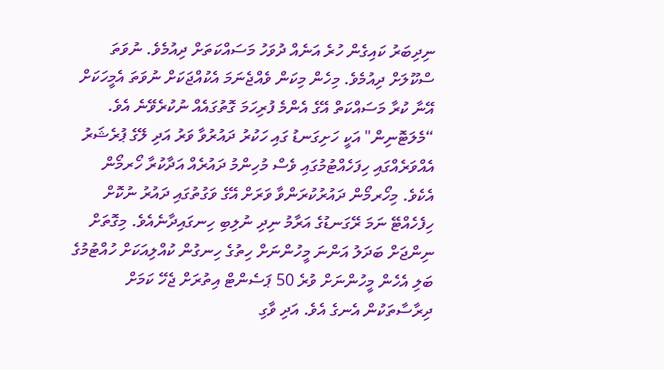ނިދިބަރު ކައިގެން ހުރެ އަނެއް ދުވަހު މަސައްކަތަށް ދިއުމެވެ. ނުވަތަ ސްކޫލަށް ދިއުމެވެ. މިހެން މިކަން ވެއްޖެނަމަ އެކުއްޖަކަށް ނުވަތަ އެމީހަކަށް އޭނާ ކުރާ މަސައްކަތް އޭގެ އެންމެ ފުރިހަމަ ގޮތުގައެއް ނުކުރެވޭނެ އެވެ.
“މެލަޓޮނިން" އަކީ ހަށިގަނޑު ގައި ހަކުރު ދައުރުވާ ވަރު އަދި ލޭގެ ޕުރެޝަރު އެއްވަރެއްގައި ހިފަހެއްޓުމުގައި ވެސް މުހިންމު ދައުރެއް އަދާކުރާ ހޯރމޯން އެކެވެ. މިހޯރމޯން ދައުރުކުރަންވާ ވަރަށް އޭގެ ވަގުތުގައި ދައުރު ނުކޮށް ހިފެހެއްޓޭ ނަމަ ރޭގަނޑުގެ އަރާމު ނިދި ނުލިބި ހިނގައިދާނެއެވެ. މިގޮތަށް ނިންޖަށް ބަދަލު އަންނަ މީހުންނަށް ހިތުގެ ހިނގުން ކުއްލިއަކަށް ހުއްޓުމުގެ ބަލި އެހެން މީހުންނަށް ވުރެ 50 ޕަސެންޓް އިތުރަށް ޖެހޭ ކަމަށް ދިރާސާތަކުން އެނގެ އެވެ. އަދި ވާގި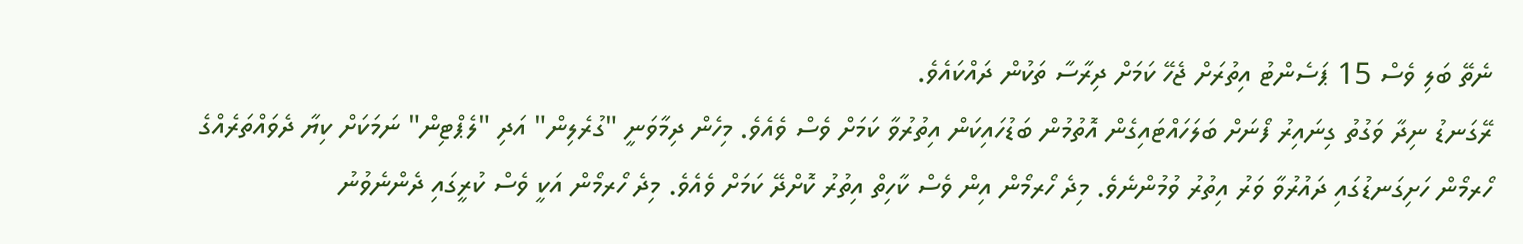ނެތޭ ބަލި ވެސް 15 ޕަސެންޓު އިތުރަށް ޖެހޭ ކަމަށް ދިރާސާ ތަކުން ދައްކައެވެ.
ރޭގަނޑު ނިދާ ވަގުތު ގިނައިރު ފޯނަށް ބަލަހައްޓައިގެން އޮތުމުން ބަޑުހައިކަން އިތުރުވާ ކަމަށް ވެސް ވެއެވެ. މިހެން ދިމާވަނީ "ގުރެލިން" އަދި "ލެޕްޓިން" ނަމަކަށް ކިޔާ ދެވައްތަރެއްގެ ހޯރމޯން ހަށިގަނޑުގައި ދައުރުވާ ވަރު އިތުރު ވުމުންނެވެ. މިދެ ހޯރމޯން އިން ވެސް ކާހިތް އިތުރު ކޮށްދޭ ކަމަށް ވެއެވެ. މިދެ ހޯރމޯން އަކީ ވެސް ކުރީގައި ދެންނެވުނު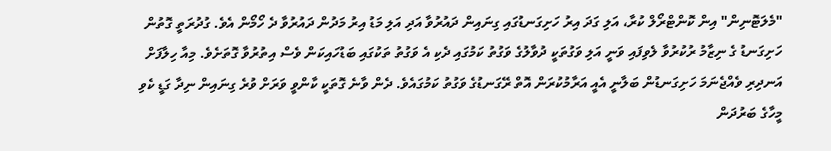"މެލަޓޮނިން" އިން ކޮންޓްރޯލް ކުރާ، އަލި ގަދަ އިރު ހަށިގަނޑުގައި ގިނައިން ދައުރުވާ އަދި އަލި މަޑު އިރު މަދުން ދައުރުވާ ދެ ހޯމޯން އެވެ. ގުދުރަތީ ގޮތުން ހަށިގަނޑު ގެ ނިޒާމު ރުކުރުވާ ލެވިފައި ވަނީ އަލި ވަގުތަކީ ދުވާލުގެ ވަގުތު ކަމުގައި ދެކި އެ ވަގުތު ތަކުގައި ބަޑުހައިކަން ވެސް އިތުރުވާ ގޮތަށެވެ. މިއާ ހިލާފަށް އަނދިރި ވެއްޖެނަމަ ހަށިގަނޑުން ބަލާނީ އެއީ އަރާމުކުރަން އޮތް ރޭގަނޑުގެ ވަގުތު ކަމުގައެވެ. ދެން ވާނެ ގޮތަކީ ކާންވީ ވަރަށް ވުރެ ގިނައިން ނިދާ ގަޑީ ކެވި މީހާގެ ބަރުދަން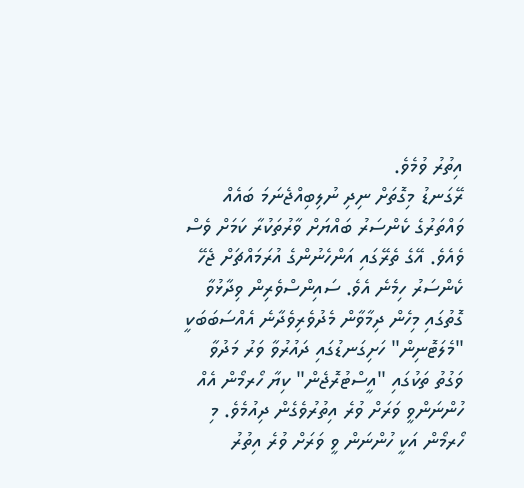އިތުރު ވުމެވެ.
ރޭގަނޑު މިގޮތަށް ނިދި ނުލިބިއްޖެނަމަ ބައެއް ވައްތަރުގެ ކެންސަރު ބައްޔަށް ވާރުތަކުރާ ކަމަށް ވެސް ވެއެވެ. އޭގެ ތެރޭގައި އަންހެނުންގެ އުރަމައްޗަށް ޖެހޭ ކެންސަރު ހިމެނެ އެވެ. ސައިންސްވެރިން ވިދާޅުވާ ގޮތުގައި މިހެން ދިމާވާން މެދުވެރިވެދާނެ އެއްސަބަބަކީ "މެލަޓޮނިން" ހަށިގަނޑުގައި ދައުރުވާ ވަރު މަދުވާ ވަގުތު ތަކުގައި "އީސްޓުރޮޖެން" ކިޔާ ހޯރމޯން އެއް ހުންނަންވީ ވަރަށް ވުރެ އިތުރުވެގެން ދިއުމެވެ. މި ހޯރމޯން އަކީ ހުންނަން ވީ ވަރަށް ވުރެ އިތުރު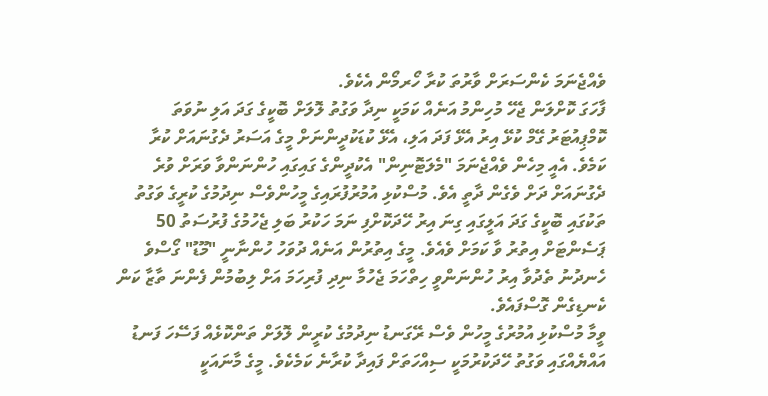ވެއްޖެނަމަ ކެންސަރަށް ވާރުތަ ކުރާ ހޯރމޯން އެކެވެ.
ފާހަގަ ކޮށްލަން ޖެހޭ މުހިންމު އަނެއް ކަމަކީ ނިދާ ވަގުތު ލޮލަށް ބޮކީގެ ގަދަ އަލި ނުވަތަ ކޮމްޕިއުޓަރު ގޭމް ކުޅޭ އިރު އެޅޭ ފަދަ އަލި، އެޅޭ ކުޑަކުދީންނަށް މީގެ އަސަރު ދެގުނައަށް ކުރާ ކަމެވެ. އެއީ މިހެން ވެއްޖެނަމަ "މެލަޓޮނިން" އެކުދީންގެ ގައިގައި ހުންނަންވާ ވަރަށް ވުރެ ދެގުނައަށް ދަށް ވެގެން ދާތީ އެވެ. މުސްކުޅި އުމުރުފުރައިގެ މީހުންވެސް ނިދުމުގެ ކުރީގެ ވަގުތު ތަކުގައި ބޮކީގެ ގަދަ އަލީގައި ގިނަ އިރު ހޭދަކޮށްފި ނަމަ ހަކުރު ބަލި ޖެހުމުގެ ފުރުސަތު 50 ޕަސެންޓަށް އިތުރު ވާ ކަމަށް ވެއެވެ. މީގެ އިތުރުން އަނެއް ދުވަހު ހުންނާނީ "މޫޑު" ގޯސްވެ ހެނދުނު ތެދުވާ އިރު ހުންނަންވީ ހިތްހަމަ ޖެހުމާ ނިދި ފުރިހަމަ އަށް ލިބުމުން ފެންނަ ތާޒާ ކަން ކެނޑިގެން ގޮސްފައެވެ.
ވީމާ މުސްކުޅި އުމުރުގެ މީހުން ވެސް ރޭގަނޑު ނިދުމުގެ ކުރީން ލޮލަށް ތަންކޮޅެއް ފަސޭހަ ފަނޑު އައްޔެއްގައި ވަގުތު ހޭދަކުރުމަކީ ސިއްހަތަށް ފައިދާ ކުރާނެ ކަމެކެވެ. މީގެ މާނައަކީ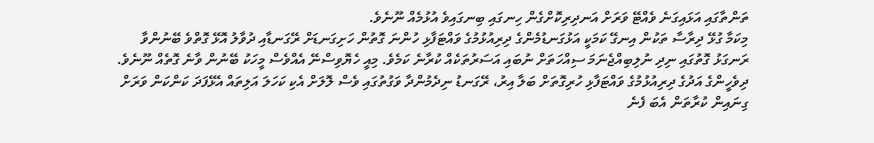ތަންތާގައި އަޅައިގަނެ ވެއްޓޭ ވަރަށް އަނދިރިކޮށްގެން ހިނގައި ބިނގައިވެ އުޅުމެއް ނޫނެވެ.
މިކަމާ ގުޅޭ ދިރާސާ ތަކުން އިނގޭ ކަމަކީ އަޅުގަނޑުމެންގެ ދިރިއުޅުމުގެ ވައްޓަފާޅި ހުންނަ ގޮތުން ހަށިގަނޑަށް ރޭގަނޑާއި ދުވާލު އޮޅޭ ގޮތްވެ ބޭނުންވާ ރަނގަޅު ގޮތުގައި ނިދި ނުލިބިއްޖެނަމަ ސިއްހަތަށް ނުބައި އަސަރުތަކެއް ކުރާނެ ކަމެވެ. މިއީ ހެޔޮވިސްނޭ އެއްވެސް މީހަކު ބޭނުން ވާނެ ގޮތެއް ނޫނެވެ.
ދިވެހީންގެ އަދުގެ ދިރިއުޅުމުގެ ވައްޓަފާޅި ހުރިގޮތަށް ބަލާ އިރު، ރޭގަނޑު ނިދެމުންދާ ވަގުތުގައި ވެސް ލޮލަށް އެކި ކަހަލަ އަލިތައް އެޅޭފަދަ ކަންކަން ވަރަށް ގިނައިން ކުރާތަން އެބަ ފެނެ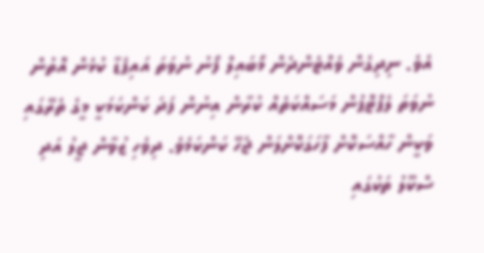އެވެ. ނިދިގެން ވެއްޓެންދެން މޯބައިލް ފޯނު ނުވަތަ އައިޕެޑާ ކުޅެން އޮތުން ނުވަތަ ލެޕްޓޮޕުން މަސައްކަތެއް ކުރާން އިނުން ފަދަ ކަންކަމަކީ މީގެ ތެރޭގައި ވަކީން ހާއްސަކޮށް ފާހަގަކޮށްލަން ޖެހޭ ކަންކަމެވެ. ދިވެހި ޒުވާން ޖީލު އަދި ސްކޫލު ތަކުގައި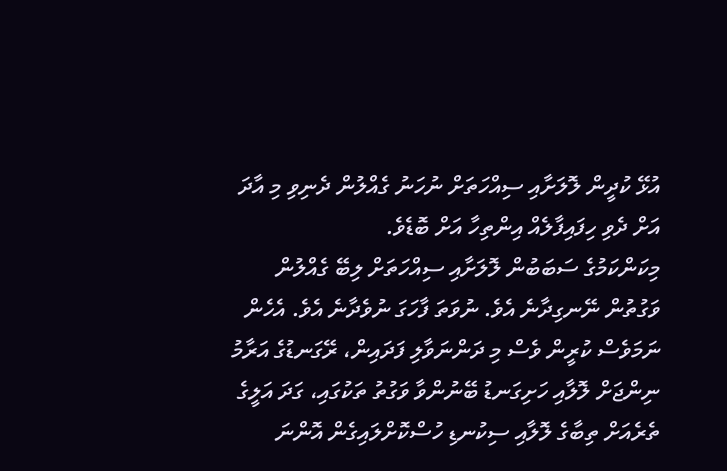އުޅޭ ކުދީން ލޮލަށާއި ސިއްހަތަށް ނުހަނު ގެއްލުން ދެނިވި މި އާދަ އަށް ދެވި ހިފައިފާލެއް އިންތިހާ އަށް ބޮޑެވެ.
މިކަންކަމުގެ ސަބަބުން ލޮލަށާއި ސިއްހަތަށް ލިބޭ ގެއްލުން ވަގުތުން ނޭނގިދާނެ އެވެ. ނުވަތަ ފާހަގަ ނުވެދާނެ އެވެ. އެހެން ނަމަވެސް ކުރީން ވެސް މި ދަންނަވާލި ފަދައިން، ރޭގަނޑުގެ އަރާމު ނިންޖަށް ލޮލާއި ހަށިގަނޑު ބޭނުންވާ ވަގުތު ތަކުގައި، ގަދަ އަލީގެ ތެރެއަށް ތިބާގެ ލޮލާއި ސިކުނޑި ހުސްކޮށްލައިގެން އޮންނަ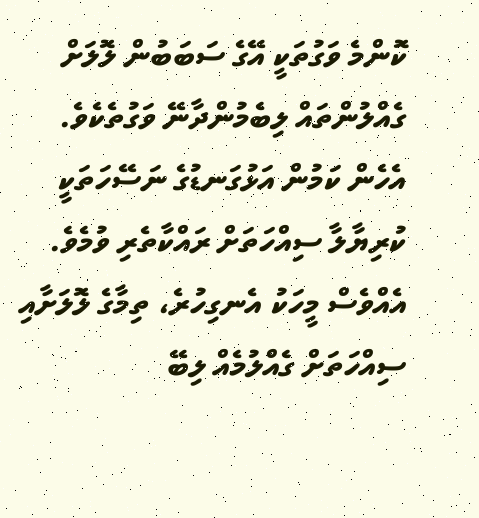ކޮންމެ ވަގުތަކީ އޭގެ ސަބަބުން ލޮލަށް ގެއްލުންތައް ލިބެމުންދާނޭ ވަގުތެކެވެ.
އެހެން ކަމުން އަޅުގަނޑުގެ ނަސޭހަތަކީ ކުރިޔާލާ ސިއްހަތަށް ރައްކާތެރި ވުމެވެ. އެއްވެސް މީހަކު އެނގިހުރެ، ތިމާގެ ލޮލަށާއި ސިއްހަތަށް ގެއްލުމެއް ލިބޭ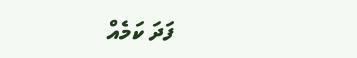ފަދަ ކަމެއް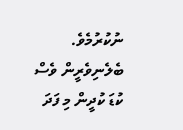ނުކުރުމެވެ. ބެލެނިވެރީން ވެސް ކުޑަ ކުދީން މި ފަދަ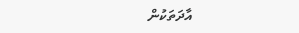އާދަތަކުން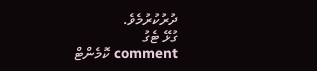ދުރުކުރުމެވެ.
ގުޅޭ ޓެގު
comment ކޮމެންޓް